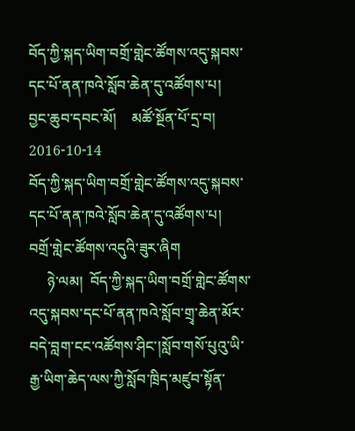བོད་ཀྱི་སྐད་ཡིག་བགྲོ་གླེང་ཚོགས་འདུ་སྐབས་དང་པོ་ནན་ཁའེ་སློབ་ཆེན་དུ་འཚོགས་པ།
བྱང་ཆུབ་དབང་མོ།    མཚོ་སྔོན་པོ་དྲ་བ།    2016-10-14
བོད་ཀྱི་སྐད་ཡིག་བགྲོ་གླེང་ཚོགས་འདུ་སྐབས་དང་པོ་ནན་ཁའེ་སློབ་ཆེན་དུ་འཚོགས་པ།
བགྲོ་གླེང་ཚོགས་འདུའི་ཟུར་ཞིག
     ཉེ་ལམ།  བོད་ཀྱི་སྐད་ཡིག་བགྲོ་གླེང་ཚོགས་འདུ་སྐབས་དང་པོ་ནན་ཁའེ་སློབ་གྲྭ་ཆེན་མོར་བདེ་བླག་ངང་འཚོགས་ཤིང་།སློབ་གསོ་པུའུ་ཡི་རྒྱ་ཡིག་ཆེད་ལས་ཀྱི་སློབ་ཁྲིད་མཛུབ་སྟོན་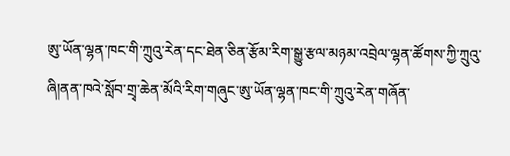ཨུ་ཡོན་ལྷན་ཁང་གི་ཀྲུའུ་རེན་དང་ཐེན་ཅིན་རྩོམ་རིག་སྒྱུ་རྩལ་མཉམ་འབྲེལ་ལྷན་ཚོགས་ཀྱི་ཀྲུའུ་ཞི།ནན་ཁའེ་སློབ་གྲྭ་ཆེན་མོའི་རིག་གཞུང་ཨུ་ཡོན་ལྷན་ཁང་གི་ཀྲུའུ་རེན་གཞོན་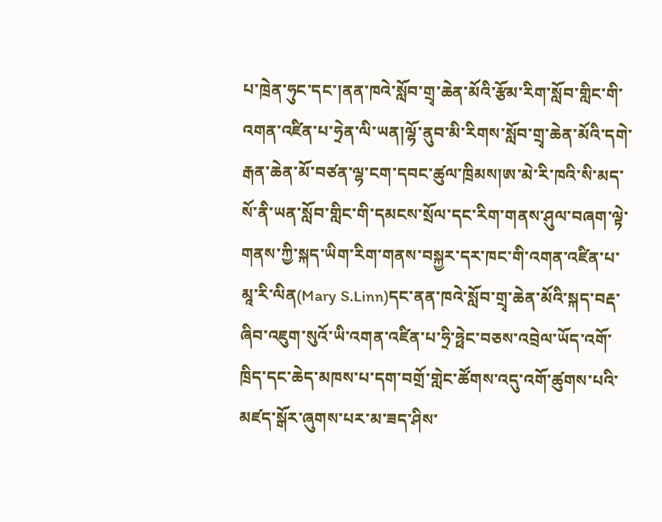པ་ཁྲེན་ཧུང་དང་།ནན་ཁའེ་སློབ་གྲྭ་ཆེན་མོའི་རྩོམ་རིག་སློབ་གླིང་གི་འགན་འཛིན་པ་ཧྲེན་ལི་ཡན།ལྷོ་ནུབ་མི་རིགས་སློབ་གྲྭ་ཆེན་མོའི་དགེ་རྒན་ཆེན་མོ་བཙན་ལྷ་ངག་དབང་ཚུལ་ཁྲིམས།ཨ་མེ་རི་ཁའི་སི་མད་སོ་ནི་ཡན་སློབ་གླིང་གི་དམངས་སྲོལ་དང་རིག་གནས་ཤུལ་བཞག་ལྟེ་གནས་ཀྱི་སྐད་ཡིག་རིག་གནས་བསྐྱར་དར་ཁང་གི་འགན་འཛིན་པ་མཱ་རི་ལིན(Mary S.Linn)དང་ནན་ཁའེ་སློབ་གྲྭ་ཆེན་མོའི་སྐད་བརྡ་ཞིབ་འཇུག་སུའོ་ཡི་འགན་འཛིན་པ་ཧྲི་ཧྥེང་བཅས་འབྲེལ་ཡོད་འགོ་ཁྲིད་དང་ཆེད་མཁས་པ་དག་བགྲོ་གླེང་ཚོགས་འདུ་འགོ་ཚུགས་པའི་མཛད་སྒོར་ཞུགས་པར་མ་ཟད་ཤིས་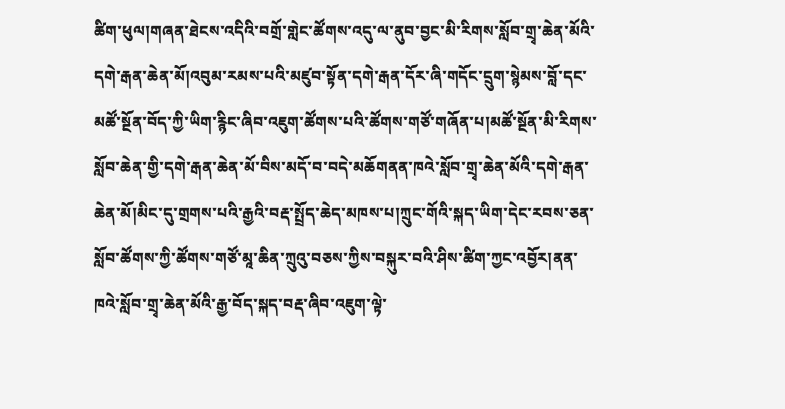ཚིག་ཕུལ།གཞན་ཐེངས་འདིའི་བགྲོ་གླེང་ཚོགས་འདུ་ལ་ནུབ་བྱང་མི་རིགས་སློབ་གྲྭ་ཆེན་མོའི་དགེ་རྒན་ཆེན་མོ།འབུམ་རམས་པའི་མཛུབ་སྟོན་དགེ་རྒན་དོར་ཞི་གདོང་དྲུག་སྙེམས་བློ་དང་མཚོ་སྔོན་བོད་ཀྱི་ཡིག་རྙིང་ཞིབ་འཇུག་ཚོགས་པའི་ཚོགས་གཙོ་གཞོན་པ།མཚོ་སྔོན་མི་རིགས་སློབ་ཆེན་གྱི་དགེ་རྒན་ཆེན་མོ་བིས་མདོ་བ་བདེ་མཆོགནན་ཁའེ་སློབ་གྲྭ་ཆེན་མོའི་དགེ་རྒན་ཆེན་མོ།མིང་དུ་གྲགས་པའི་རྒྱའི་བརྡ་སྤྲོད་ཆེད་མཁས་པ།ཀྲུང་གོའི་སྐད་ཡིག་དེང་རབས་ཅན་སློབ་ཚོགས་ཀྱི་ཚོགས་གཙོ་མཱ་ཆིན་ཀྲུའུ་བཅས་ཀྱིས་བསྐུར་བའི་ཤིས་ཚིག་ཀྱང་འབྱོར།ནན་ཁའེ་སློབ་གྲྭ་ཆེན་མོའི་རྒྱ་བོད་སྐད་བརྡ་ཞིབ་འཇུག་ལྟེ་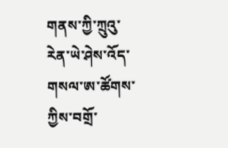གནས་ཀྱི་ཀྲུའུ་རེན་ཡེ་ཤེས་འོད་གསལ་ཨ་ཚོགས་ཀྱིས་བགྲོ་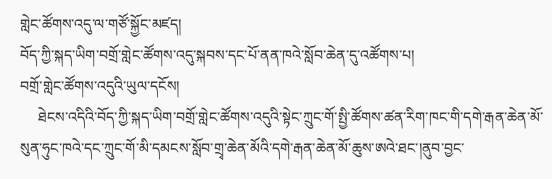གླེང་ཚོགས་འདུ་ལ་གཙོ་སྐྱོང་མཛད།
བོད་ཀྱི་སྐད་ཡིག་བགྲོ་གླེང་ཚོགས་འདུ་སྐབས་དང་པོ་ནན་ཁའེ་སློབ་ཆེན་དུ་འཚོགས་པ།
བགྲོ་གླེང་ཚོགས་འདུའི་ཡུལ་དངོས།
     ཐེངས་འདིའི་བོད་ཀྱི་སྐད་ཡིག་བགྲོ་གླེང་ཚོགས་འདུའི་སྟེང་ཀྲུང་གོ་སྤྱི་ཚོགས་ཚན་རིག་ཁང་གི་དགེ་རྒན་ཆེན་མོ་སུན་ཧུང་ཁའེ་དང་ཀྲུང་གོ་མི་དམངས་སློབ་གྲྭ་ཆེན་མོའི་དགེ་རྒན་ཆེན་མོ་ཆུས་ཨའེ་ཐང་།ནུབ་བྱང་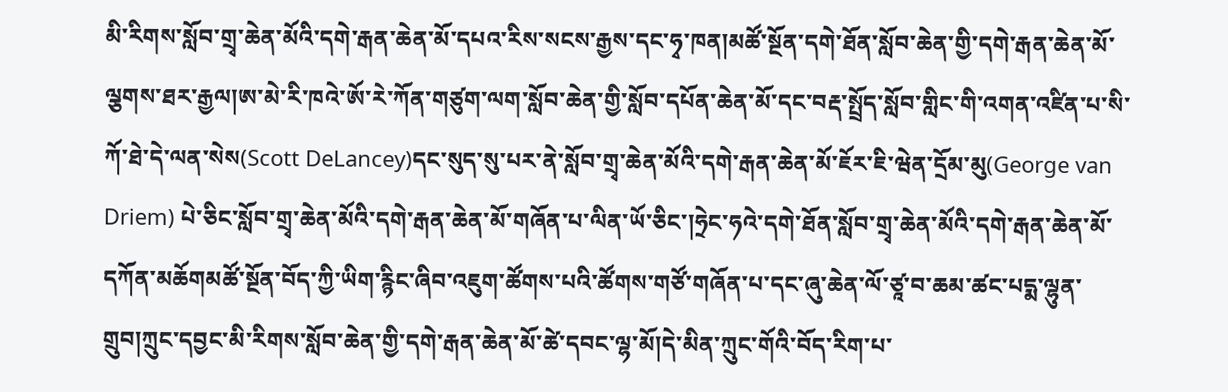མི་རིགས་སློབ་གྲྭ་ཆེན་མོའི་དགེ་རྒན་ཆེན་མོ་དཔའ་རིས་སངས་རྒྱས་དང་ཧྭ་ཁན།མཚོ་སྔོན་དགེ་ཐོན་སློབ་ཆེན་གྱི་དགེ་རྒན་ཆེན་མོ་ལྕགས་ཐར་རྒྱལ།ཨ་མེ་རི་ཁའེ་ཨོ་རེ་ཀོན་གཙུག་ལག་སློབ་ཆེན་གྱི་སློབ་དཔོན་ཆེན་མོ་དང་བརྡ་སྤྲོད་སློབ་གླིང་གི་འགན་འཛིན་པ་སི་ཀོ་ཐེ་དེ་ལན་སེས(Scott DeLancey)དང་སུད་སུ་པར་ནེ་སློབ་གྲྭ་ཆེན་མོའི་དགེ་རྒན་ཆེན་མོ་ཇོར་ཇི་ཝེན་དྲོམ་མུ(George van Driem) པེ་ཅིང་སློབ་གྲྭ་ཆེན་མོའི་དགེ་རྒན་ཆེན་མོ་གཞོན་པ་ལིན་ཡོ་ཅིང་།ཧྲེང་ཧའེ་དགེ་ཐོན་སློབ་གྲྭ་ཆེན་མོའི་དགེ་རྒན་ཆེན་མོ་དཀོན་མཆོགམཚོ་སྔོན་བོད་ཀྱི་ཡིག་རྙིང་ཞིབ་འཇུག་ཚོགས་པའི་ཚོགས་གཙོ་གཞོན་པ་དང་ཞུ་ཆེན་ལོ་ཙཱ་བ་ཆམ་ཚང་པདྨ་ལྷུན་གྲུབ།ཀྲུང་དབྱང་མི་རིགས་སློབ་ཆེན་གྱི་དགེ་རྒན་ཆེན་མོ་ཚེ་དབང་ལྷ་མོ།དེ་མིན་ཀྲུང་གོའི་བོད་རིག་པ་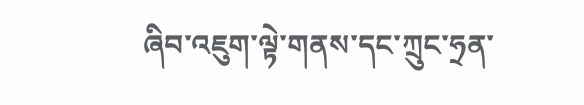ཞིབ་འཇུག་ལྟེ་གནས་དང་ཀྲུང་ཧྲན་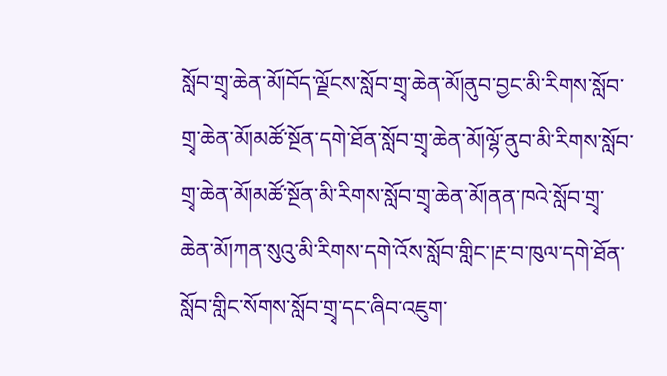སློབ་གྲྭ་ཆེན་མོ།བོད་ལྗོངས་སློབ་གྲྭ་ཆེན་མོ།ནུབ་བྱང་མི་རིགས་སློབ་གྲྭ་ཆེན་མོ།མཚོ་སྔོན་དགེ་ཐོན་སློབ་གྲྭ་ཆེན་མོ།ལྷོ་ནུབ་མི་རིགས་སློབ་གྲྭ་ཆེན་མོ།མཚོ་སྔོན་མི་རིགས་སློབ་གྲྭ་ཆེན་མོ།ནན་ཁའེ་སློབ་གྲྭ་ཆེན་མོ།ཀན་སུའུ་མི་རིགས་དགེ་འོས་སློབ་གླིང་།རྔ་བ་ཁུལ་དགེ་ཐོན་སློབ་གླིང་སོགས་སློབ་གྲྭ་དང་ཞིབ་འཇུག་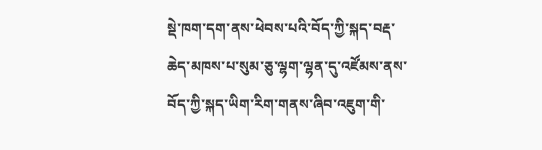སྡེ་ཁག་དག་ནས་ཕེབས་པའི་བོད་ཀྱི་སྐད་བརྡ་ཆེད་མཁས་པ་སུམ་ཅུ་ལྷག་ལྷན་དུ་འཛོམས་ནས་བོད་ཀྱི་སྐད་ཡིག་རིག་གནས་ཞིབ་འཇུག་གི་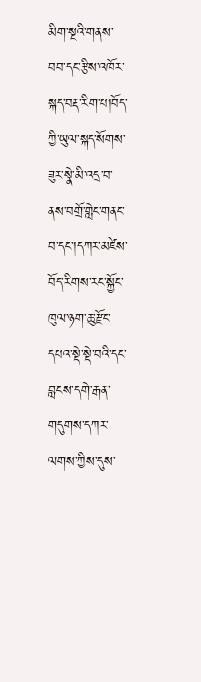མིག་སྔའི་གནས་བབ་དང་རྩིས་འཁོར་སྐད་བརྡ་རིག་པ།བོད་ཀྱི་ཡུལ་སྐད་སོགས་ཟུར་སྣེ་མི་འདྲ་བ་ནས་བགྲོ་གླེང་གནང་བ་དང་།དཀར་མཛེས་བོད་རིགས་རང་སྐྱོང་ཁུལ་ཉག་ཆུ་རྫོང་དཔའ་སྡེ་སྡེ་བའི་དང་བླངས་དགེ་རྒན་གདུགས་དཀར་ལགས་ཀྱིས་དུས་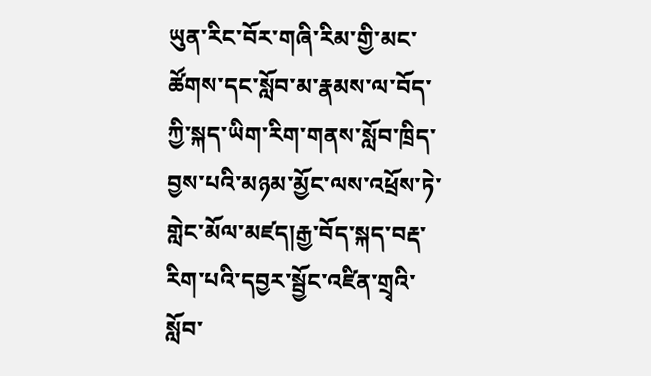ཡུན་རིང་བོར་གཞི་རིམ་གྱི་མང་ཚོགས་དང་སློབ་མ་རྣམས་ལ་བོད་ཀྱི་སྐད་ཡིག་རིག་གནས་སློབ་ཁྲིད་བྱས་པའི་མཉམ་མྱོང་ལས་འཕྲོས་ཏེ་གླེང་མོལ་མཛད།རྒྱ་བོད་སྐད་བརྡ་རིག་པའི་དབྱར་སྦྱོང་འཛིན་གྲྭའི་སློབ་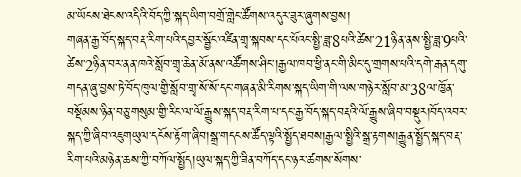མ་ཡོངས་ཐེངས་འདིའི་བོད་ཀྱི་སྐད་ཡིག་བགྲོ་གླེང་ཚོགས་འདུར་ཟུར་ཞུགས་བྱས།
གཞན་རྒྱ་བོད་སྐད་བརྡ་རིག་པའི་དབྱར་སྦྱོང་འཛིན་གྲྭ་སྐབས་དང་པོའང་སྤྱི་ཟླ་8པའི་ཚེས་21ཉིན་ནས་སྤྱི་ཟླ་9པའི་ཚེས་2ཉིན་བར་ནན་ཁའེ་སློབ་གྲྭ་ཆེན་མོ་ནས་འཚོགས་ཤིང་།རྒྱལ་ཁབ་ཕྱི་ནང་གི་མིང་དུ་གྲགས་པའི་དགེ་རྒན་དགུ་གདན་ཞུ་བྱས་ཏེ་བོད་ཁུལ་གྱི་སློབ་གྲྭ་སོ་སོ་དང་གཞན་མི་རིགས་སྐད་ཡིག་གི་ལས་གཉེར་སློབ་མ་38ལ་ཁྱོན་བསྡོམས་ཉིན་བཅུ་གསུམ་གྱི་རིང་ལ་ལོ་རྒྱུས་སྐད་བརྡ་རིག་པ་དང་རྒྱ་བོད་སྐད་བརྡའི་ལོ་རྒྱུས་ཞིབ་བསྡུར།བོད་འབར་སྐད་ཀྱི་ཞིབ་འཇུགཡུལ་དངོས་རྟོག་ཞིབ།སྒྲ་གདངས་ཚོད་ལྟའི་སྤྱོད་ཐབས།རྒྱལ་སྤྱིའི་སྒྲ་རྟགས།རྒྱུན་སྤྱོད་སྐད་བརྡ་རིག་པའི་མཉེན་ཆས་ཀྱི་བཀོལ་སྤྱོད།ཡུལ་སྐད་ཀྱི་ཟིན་བཀོད་དང་ཉར་ཚགས་སོགས་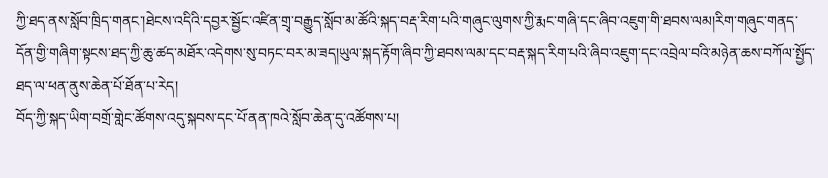ཀྱི་ཐད་ནས་སློབ་ཁྲིད་གནང་།ཐེངས་འདིའི་དབྱར་སྦྱོང་འཛིན་གྲྭ་བརྒྱུད་སློབ་མ་ཚོའི་སྐད་བརྡ་རིག་པའི་གཞུང་ལུགས་ཀྱི་རྨང་གཞི་དང་ཞིབ་འཇུག་གི་ཐབས་ལམ།རིག་གཞུང་གནད་དོན་གྱི་གཞིག་སྟངས་ཐད་ཀྱི་ཆུ་ཚད་མཐོར་འདེགས་སུ་བཏང་བར་མ་ཟད།ཡུལ་སྐད་རྟོག་ཞིབ་ཀྱི་ཐབས་ལམ་དང་བརྡ་སྐད་རིག་པའི་ཞིབ་འཇུག་དང་འབྲེལ་བའི་མཉེན་ཆས་བཀོལ་སྤྱོད་ཐད་ལ་ཕན་ནུས་ཆེན་པོ་ཐོན་པ་རེད།
བོད་ཀྱི་སྐད་ཡིག་བགྲོ་གླེང་ཚོགས་འདུ་སྐབས་དང་པོ་ནན་ཁའེ་སློབ་ཆེན་དུ་འཚོགས་པ།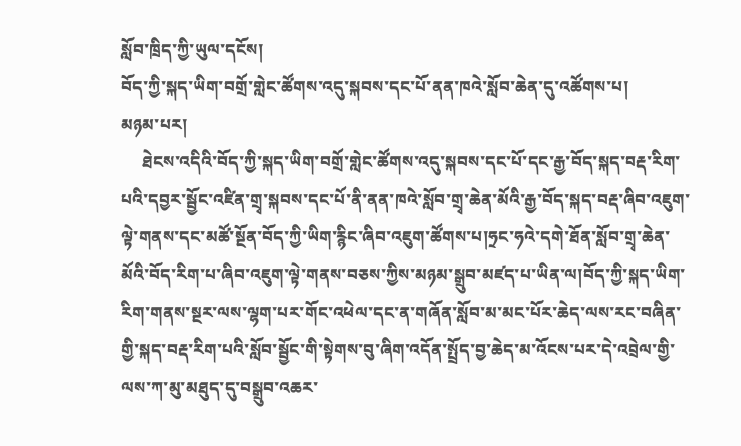སློབ་ཁྲིད་ཀྱི་ཡུལ་དངོས།
བོད་ཀྱི་སྐད་ཡིག་བགྲོ་གླེང་ཚོགས་འདུ་སྐབས་དང་པོ་ནན་ཁའེ་སློབ་ཆེན་དུ་འཚོགས་པ།
མཉམ་པར།
     ཐེངས་འདིའི་བོད་ཀྱི་སྐད་ཡིག་བགྲོ་གླེང་ཚོགས་འདུ་སྐབས་དང་པོ་དང་རྒྱ་བོད་སྐད་བརྡ་རིག་པའི་དབྱར་སྦྱོང་འཛིན་གྲྭ་སྐབས་དང་པོ་ནི་ནན་ཁའེ་སློབ་གྲྭ་ཆེན་མོའི་རྒྱ་བོད་སྐད་བརྡ་ཞིབ་འཇུག་ལྟེ་གནས་དང་མཚོ་སྔོན་བོད་ཀྱི་ཡིག་རྙིང་ཞིབ་འཇུག་ཚོགས་པ།ཧྲང་ཧའེ་དགེ་ཐོན་སློབ་གྲྭ་ཆེན་མོའི་བོད་རིག་པ་ཞིབ་འཇུག་ལྟེ་གནས་བཅས་ཀྱིས་མཉམ་སྒྲུབ་མཛད་པ་ཡིན་ལ།བོད་ཀྱི་སྐད་ཡིག་རིག་གནས་སྔར་ལས་ལྷག་པར་གོང་འཕེལ་དང་ན་གཞོན་སློབ་མ་མང་པོར་ཆེད་ལས་རང་བཞིན་གྱི་སྐད་བརྡ་རིག་པའི་སློབ་སྦྱོང་གི་སྟེགས་བུ་ཞིག་འདོན་སྤྲོད་བྱ་ཆེད་མ་འོངས་པར་དེ་འབྲེལ་གྱི་ལས་ཀ་མུ་མཐུད་དུ་བསྒྲུབ་འཆར་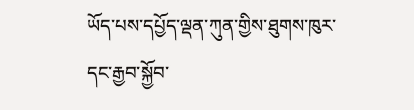ཡོད་པས་དཔྱོད་ལྡན་ཀུན་གྱིས་ཐུགས་ཁུར་དང་རྒྱབ་སྐྱོབ་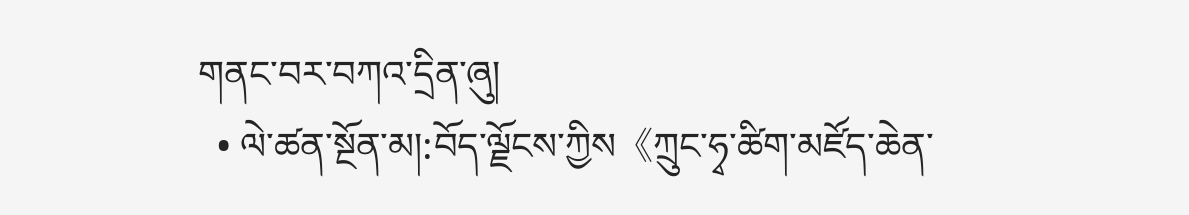གནང་བར་བཀའ་དྲིན་ཞུ།
  • ལེ་ཚན་སྔོན་མ།:བོད་ལྗོངས་ཀྱིས《ཀྲུང་ཧྭ་ཚིག་མཛོད་ཆེན་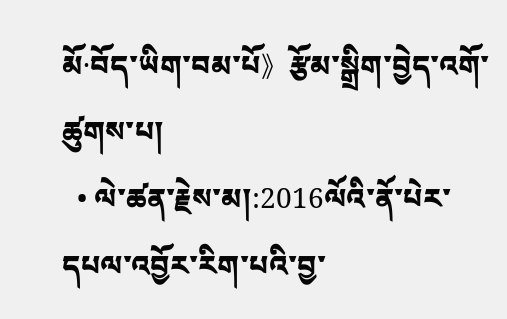མོ·བོད་ཡིག་བམ་པོ》རྩོམ་སྒྲིག་བྱེད་འགོ་ཚུགས་པ།
  • ལེ་ཚན་རྗེས་མ།:2016ལོའི་ནོ་པེར་དཔལ་འབྱོར་རིག་པའི་བྱ་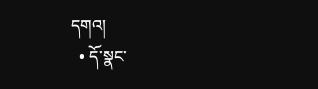དགའ།
  • དོ་སྣང་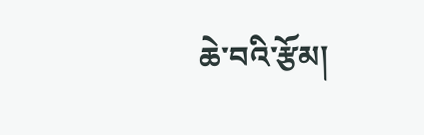ཆེ་བའི་རྩོམ།